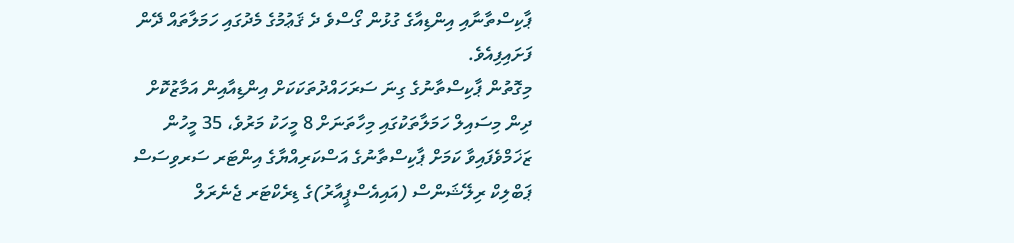ޕާކިސްތާނާއި އިންޑިއާގެ ގުޅުން ގޯސްވެ ދެ ޤަޢުމުގެ މެދުގައި ހަމަލާތައް ދޭން ފަށައިފިއެވެ.
މިގޮތުން ޕާކިސްތާނުގެ ގިނަ ސަރަހައްދުތަކަކަށް އިންޑިއާއިން އަމާޒުކޮށް ދިން މިސައިލް ހަމަލާތަކުގައި މިހާތަނަށް 8 މީހަކު މަރުވެ، 35 މީހުން ޒަޚަމްވެފައިވާ ކަމަށް ޕާކިސްތާނުގެ އަސްކަރިއްޔާގެ އިންޓަރ ސަރވިސަސް ޕަބްލިކް ރިލޭޝަންސް (އައިއެސްޕީއާރު)ގެ ޑިރެކްޓަރ ޖެނެރަލް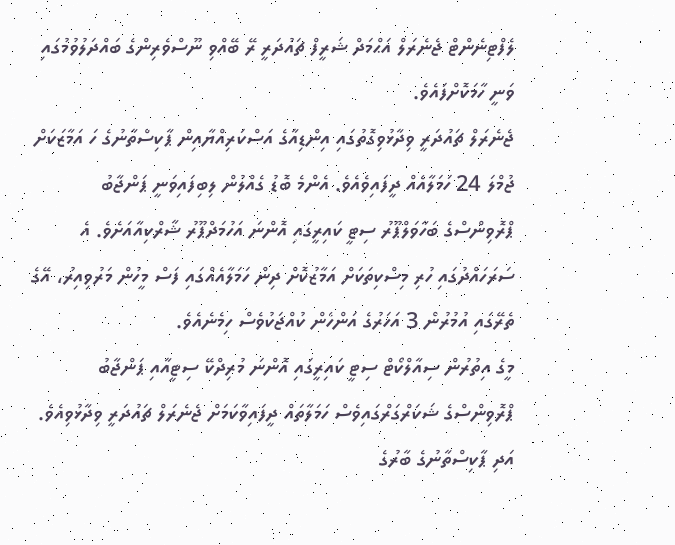ލެފްޓިނެންޓް ޖެނެރަލް އަޙްމަދް ޝަރީފް ޗައުދަރީ ރޭ ބޭއްވި ނޫސްވެރިންގެ ބައްދަލުވުމުގައި ވަނީ ހާމަކޮށްފައެވެ.
ޖެނެރަލް ޗައުދަރީ ވިދާޅުވިގޮތުގައި އިންޑިއާގެ އަސްކަރިއްޔާއިން ޕާކިސްތާނުގެ ހަ އަމާޒަކަށް ޖުމްލަ 24 ހަމަލާއެއް ދީފައިވެއެވެ. އެންމެ ބޮޑު ގެއްލުން ލިބިފައިވަނީ ޕަންޖާބު ޕްރޮވިންސްގެ ބަހާވަލްޕޫރު ސިޓީ ކައިރީގައި އޮންނަ އަހުމަދްޕޫރު ޝާރްކިއާއަށެވެ. އެ ސަރަހައްދުގައި ހުރި މިސްކިތަކަށް އަމާޒުކޮށް ދިން ހަމަލާއެއްގައި ފަސް މީހުން މަރުވިއިރު، އޭގެ ތެރޭގައި އުމުރުން 3 އަހަރުގެ އަންހެން ކުއްޖަކުވެސް ހިމެނެއެވެ.
މީގެ އިތުރުން ސިއާލްކޯޓް ސިޓީ ކައިރީގައި އޮންނަ މުރިދްކޭ ސިޓީއާއި ޕަންޖާބު ޕްރޮވިންސްގެ ޝަކަރްގަރްގައިވެސް ހަމަލާތައް ދީފައިވާކަމަށް ޖެނެރަލް ޗައުދަރީ ވިދާޅުވިއެވެ. އަދި ޕާކިސްތާނުގެ ބާރުގެ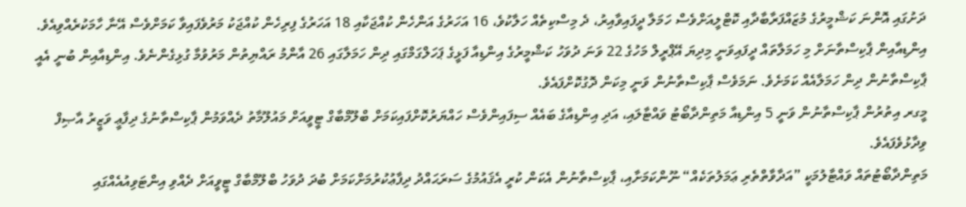ދަށުގައި އޮންނަ ކަޝްމީރުގެ މުޒައްފަރާބާދާއި ކޮޓްލީއަށްވެސް ހަމަލާ ދީފައިވާއިރު، ދެ މިސްކިތެއް ހަލާކުވެ، 16 އަހަރުގެ އަންހެން ކުއްޖަކާއި 18 އަހަރުގެ ފިރިހެން ކުއްޖަކު މަރުވެފައިވާ ކަމަށްވެސް އޭނާ ހާމަކުރެއްވިއެވެ.
އިންޑިއާއިން ޕާކިސްތާނަށް މި ހަމަލާތައް ދީފައިވަނީ މިދިޔަ އޭޕްރީލް މަހުގެ 22 ވަނަ ދުވަހު ކަޝްމީރުގެ އިންޑިއާ ފަޅީގެ ޕަހަލްގަމްގައި ދިން ހަމަލާގައި 26 އާންމު ރައްޔިތުން މަރުވުމާ ގުޅިގެންނެވެ. އިންޑިއާއިން ބުނީ އެއީ ޕާކިސްތާނުން ދިން ހަމަލާއެއް ކަމަށެވެ. ނަމަވެސް ޕާކިސްތާނުން ވަނީ މިކަން ދޮގުކޮށްފައެވެ.
މީގރ އިތުރުން ޕާކިސްތާނުން ވަނީ 5 އިންޑިއާ މަތިންދާބޯޓު ވައްޓާލައި، އަދި އިންޑިއާގެ ބައެއް ސިފައިންވެސް ހައްޔަރުކޮށްފައިކަމަށް ބްލޫމްބާގް ޓީވީއަށް މައުލޫމާތު ދެއްވަމުން ޕާކިސްތާނުގެ ދިފާޢީ ވަޒީރު އާޞިފް ވިދާޅުވެފައެވެ.
މަތިންދާބޯޓުތައް ވައްޓާލުމަކީ ”އަދާވާތްތެރި ޢަމަލުތަކެއް“ ނޫންކަމަށާއި، ޕާކިސްތާނުން އެކަން ކުރީ އެޤައުމުގެ ސަރަޙައްދު ދިފާޢުކުރުމަށްކަމަށް ބުދަ ދުވަހު ބްލޫމްބާގް ޓީވީއަށް ދެއްވި އިންޓަވިއުއެއްގައި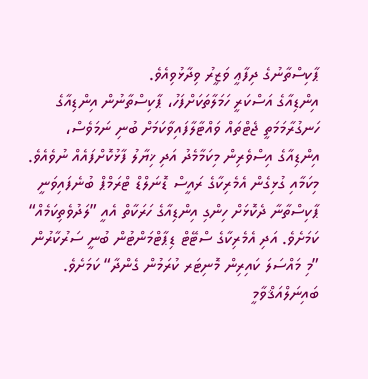ޕާކިސްތާނުގެ ދިފާޢީ ވަޒީރު ވިދާޅުވިއެވެ.
އިންޑިއާގެ އަސްކަރީ ހަމަލާތަކަށްފަހު، ޕާކިސްތާނުން އިންޑިއާގެ ހަނގުރާމަމަތީ ޖެޓްތައް ވައްޓާލާފައިވާކަމަށް ބުނި ނަމަވެސް، އިންޑިއާގެ އިސްވެރިން މިކަމާމެދު އަދި ޚިޔާލު ފާޅުކޮށްފައެއް ނުވެއެވެ.
މިކަމާއި ގުޅިގެން އެމެރިކާގެ ރައީސް ޑޮނަލްޑް ޓްރަމްޕް ބުނެފައިވަނީ ޕާކިސްތާނާ ދެކޮޅަށް ހިންގި އިންޑިއާގެ ހަރަކާތް އެއީ ”ލަދުވެތިކަމެއް“ ކަމަށެވެ. އަދި އެމެރިކާގެ ސްޓޭޓް ޑިޕާޓްމަންޓުން ބުނީ ސަރުކާރުން ”މި މައްސަލަ ކައިރިން މޮނިޓަރ ކުރަމުން ގެންދާ“ ކަމަށެވެ. ބައިނަލްއަޤްވާމީ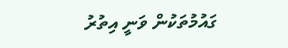ގައުމުތަކުން ވަނީ އިތުރު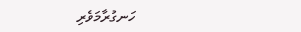ހަނގުރާމަވެރި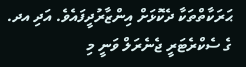ޙަރަކާތްތަކާ ދެކޮޅަށް އިންޒާރުދީފައެވެ. އަދި އދ. ގެ ސެކްރެޓަރީ ޖެނެރަލް ވަނީ މި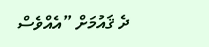ދެ ޤައުމަށް ”އެއްވެސް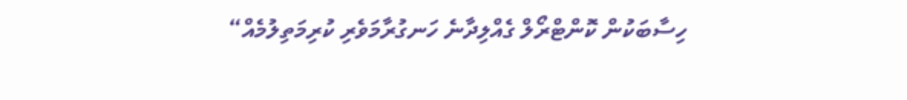ހިސާބަކުން ކޮންޓްރޯލް ގެއްލިދާނެ ހަނގުރާމަވެރި ކުރިމަތިލުމެއް“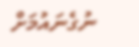ނުގެނައުމަށް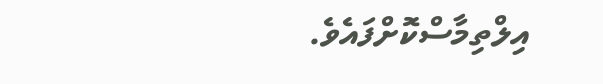އިލްތިމާސްކޮށްފައެވެ.